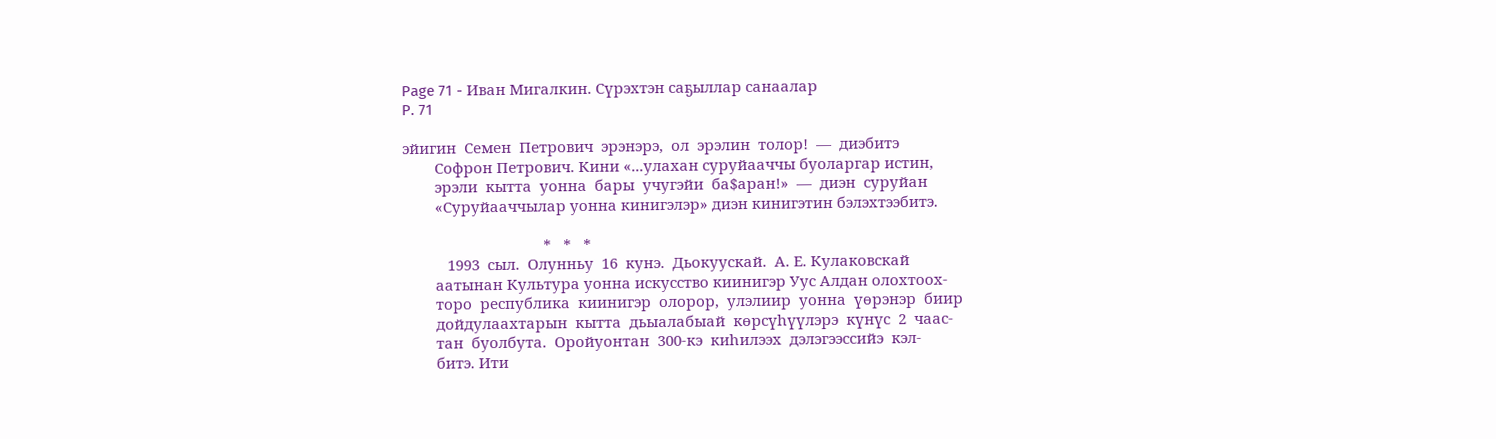Page 71 - Иван Мигалкин. Сүрэхтэн саҕыллар санаалар
P. 71

эйигин  Семен  Петрович  эрэнэрэ,  ол  эрэлин  толор!  —  диэбитэ
        Софрон Петрович. Кини «...улахан суруйааччы буоларгар истин,
        эрэли  кытта  уонна  бары  учугэйи  ба$аран!»  —  диэн  суруйан
        «Суруйааччылар уонна кинигэлэр» диэн кинигэтин бэлэхтээбитэ.

                                   *   *   *
           1993  сыл.  Олунньу  16  кунэ.  Дьокуускай.  А. Е. Кулаковскай
        аатынан Культура уонна искусство киинигэр Уус Алдан олохтоох-
        торо  республика  киинигэр  олорор,  улэлиир  уонна  үөрэнэр  биир
        дойдулаахтарын  кытта  дьыалабыай  көрсүһүүлэрэ  күнүс  2  чаас-
        тан  буолбута.  Оройуонтан  300-кэ  киһилээх  дэлэгээссийэ  кэл-
        битэ. Ити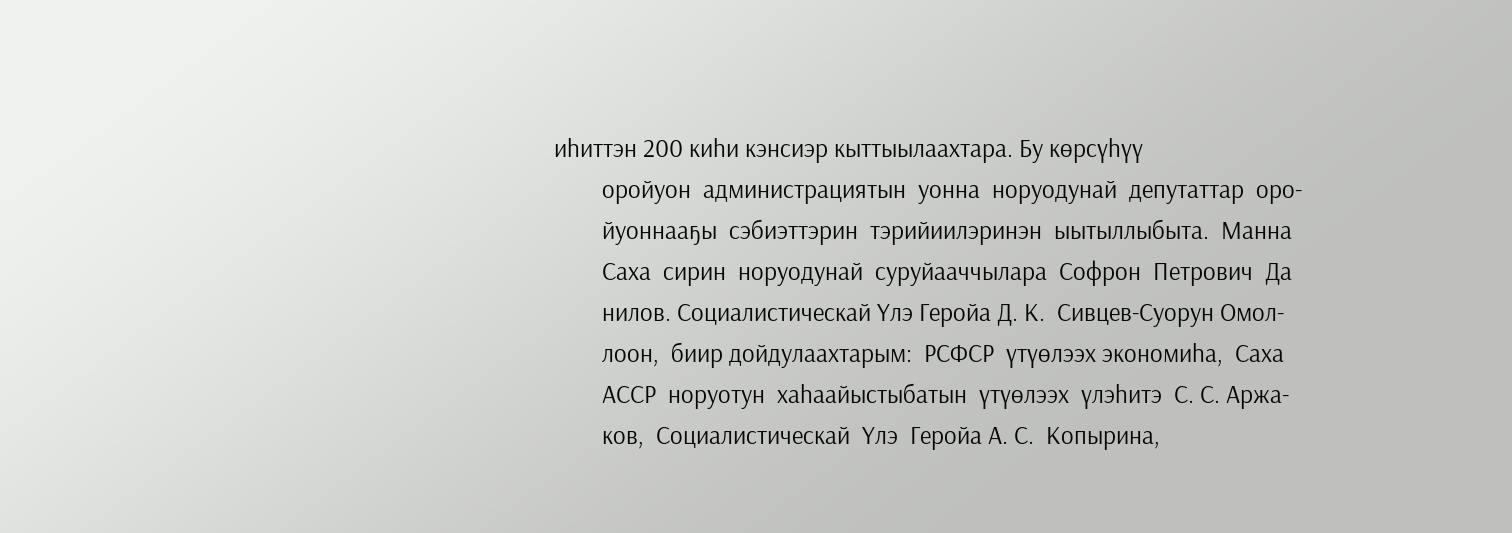иһиттэн 200 киһи кэнсиэр кыттыылаахтара. Бу көрсүһүү
        оройуон  администрациятын  уонна  норуодунай  депутаттар  оро-
        йуоннааҕы  сэбиэттэрин  тэрийиилэринэн  ыытыллыбыта.  Манна
        Саха  сирин  норуодунай  суруйааччылара  Софрон  Петрович  Да
        нилов. Социалистическай Үлэ Геройа Д. К.  Сивцев-Суорун Омол-
        лоон,  биир дойдулаахтарым:  РСФСР  үтүөлээх экономиһа,  Саха
        АССР  норуотун  хаһаайыстыбатын  үтүөлээх  үлэһитэ  С. С. Аржа-
        ков,  Социалистическай  Үлэ  Геройа А. С.  Копырина,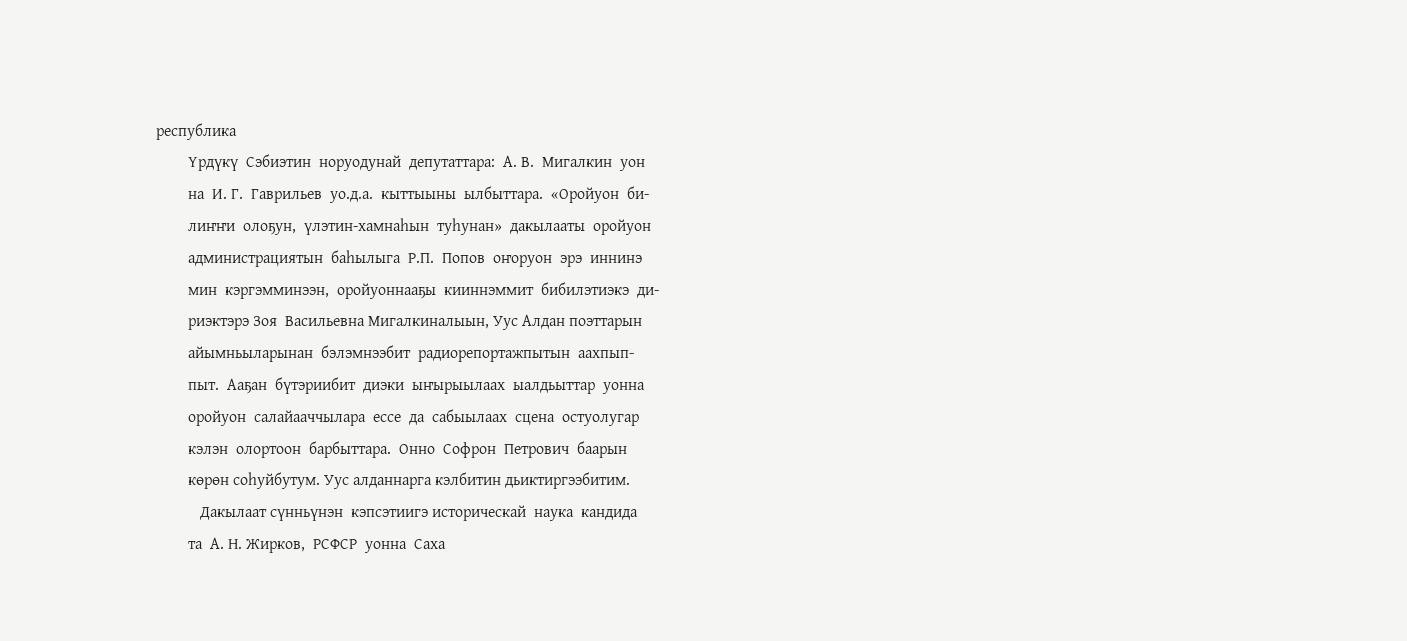республика
        Үрдүкү  Сэбиэтин  норуодунай  депутаттара:  А. В.  Мигалкин  уон
        на  И. Г.  Гаврильев  уо.д.а.  кыттыыны  ылбыттара.  «Оройуон  би-
        лиҥҥи  олоҕун,  үлэтин-хамнаһын  туһунан»  дакылааты  оройуон
        администрациятын  баһылыга  Р.П.  Попов  оҥоруон  эрэ  иннинэ
        мин  кэргэмминээн,  оройуоннааҕы  кииннэммит  бибилэтиэкэ  ди-
        риэктэрэ Зоя  Васильевна Мигалкиналыын, Уус Алдан поэттарын
        айымньыларынан  бэлэмнээбит  радиорепортажпытын  аахпып-
        пыт.  Ааҕан  бүтэриибит  диэки  ыҥырыылаах  ыалдьыттар  уонна
        оройуон  салайааччылара  ессе  да  сабыылаах  сцена  остуолугар
        кэлэн  олортоон  барбыттара.  Онно  Софрон  Петрович  баарын
        көрөн соһуйбутум. Уус алданнарга кэлбитин дьиктиргээбитим.
           Дакылаат сүнньүнэн  кэпсэтиигэ историческай  наука  кандида
        та  А. Н. Жирков,  РСФСР  уонна  Саха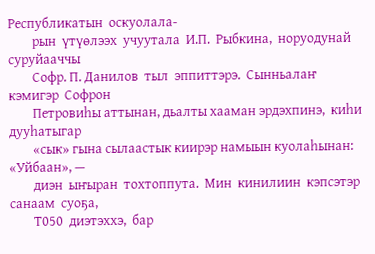Республикатын  оскуолала-
        рын  үтүөлээх  учуутала  И.П.  Рыбкина,  норуодунай  суруйааччы
        Софр. П. Данилов  тыл  эппиттэрэ.  Сынньалаҥ  кэмигэр  Софрон
        Петровиһы аттынан, дьалты хааман эрдэхпинэ,  киһи дууһатыгар
        «сык» гына сылаастык киирэр намыын куолаһынан:  «Уйбаан», —
        диэн  ыҥыран  тохтоппута.  Мин  кинилиин  кэпсэтэр санаам  суоҕа,
        Т050  диэтэххэ,  бар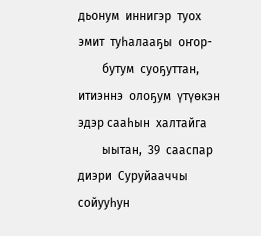дьонум  иннигэр  туох  эмит  туһалааҕы  оҥор-
        бутум  суоҕуттан,  итиэннэ  олоҕум  үтүөкэн  эдэр сааһын  халтайга
        ыытан,  39  сааспар диэри  Суруйааччы  сойууһун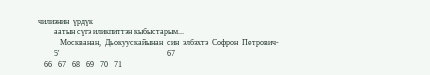чилиэнин  үрдүк
        аатын сүгэ иликпиттэн кыбыстарым...
           Москванан,  Дьокуускайынан  син  элбэхтэ  Софрон  Петрович-
        5'                                                      67
   66   67   68   69   70   71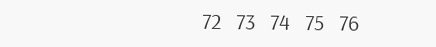72   73   74   75   76